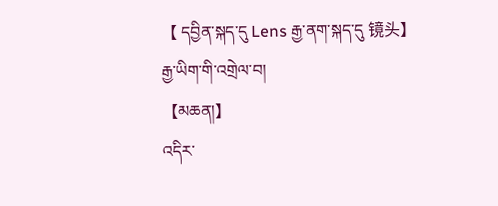【 དབྱིན་སྐད་དུ Lens རྒྱ་ནག་སྐད་དུ 镜头】
རྒྱ་ཡིག་གི་འགྲེལ་བ།
【མཆན།】
འདིར་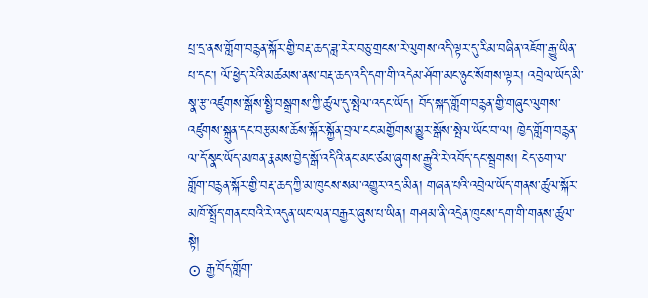པྲ་དྲ་ནས་གློག་བརྙན་སྐོར་གྱི་བརྡ་ཆད་ཟླ་རེར་བཅུ་གྲངས་རེ་ལུགས་འདི་ལྟར་དུ་རིམ་བཞིན་འཇོག་རྒྱུ་ཡིན་པ་དང་། ལོ་ཕྱེད་རེའི་མཚམས་ནས་བརྡ་ཆད་འདི་དག་གི་འདེམ་ཤོག་མང་ཉུང་སོགས་ལྟར། འབྲེལ་ཡོད་མི་སྣ་རྩ་འཛུགས་སྒོས་སྤྱི་བསྒྲགས་ཀྱི་ཚུལ་དུ་སྤེལ་འདང་ཡོད། བོད་སྐད་གློག་བརྙན་གྱི་གཞུང་ལུགས་འཛུགས་སྐྲུན་དང་བརྩམས་ཆོས་སྐོར་སྐྱོན་བྲལ་ངང་མགྱོགས་མྱུར་སྒོས་སྤེལ་ཡོང་བ་ལ། ཁྱེད་གློག་བརྙན་ལ་དོ་སྣང་ཡོད་མཁན་རྣམས་བྱེད་སྒོ་འདིའི་ནང་མང་ཙམ་ཞུགས་རྒྱུའི་རེ་འབོད་དང་སྦྲགས། ངེད་ཅག་ལ་གློག་བརྙན་སྐོར་གྱི་བརྡ་ཆད་ཀྱི་མ་ཁུངས་སམ་འགྱུར་འདྲ་མིན། གཞན་པའི་འབྲེལ་ཡོད་གནས་ཚུལ་སྐོར་མཁོ་སྤྲོད་གནང་བའི་རེ་འདུན་ཡང་ལན་བརྒྱར་ཞུས་པ་ཡིན། གཤམ་ནི་འདྲེན་ཁུངས་དག་གི་གནས་ཚུལ་སྟེ།
⊙ རྒྱ་བོད་གློག་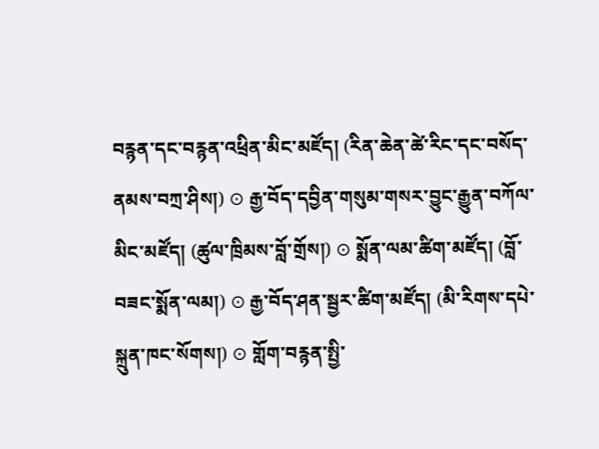བརྙན་དང་བརྙན་འཕྲིན་མིང་མཛོད། (རིན་ཆེན་ཚེ་རིང་དང་བསོད་ནམས་བཀྲ་ཤིས།) ⊙ རྒྱ་བོད་དབྱིན་གསུམ་གསར་བྱུང་རྒྱུན་བཀོལ་མིང་མཛོད། (ཚུལ་ཁྲིམས་བློ་གྲོས།) ⊙ སྨོན་ལམ་ཚིག་མཛོད། (བློ་བཟང་སྨོན་ལམ།) ⊙ རྒྱ་བོད་ཤན་སྦྱར་ཚིག་མཛོད། (མི་རིགས་དཔེ་སྐྲུན་ཁང་སོགས།) ⊙ གློག་བརྙན་སྤྱི་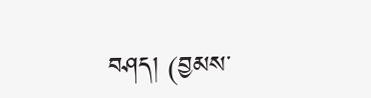བཤད། (བྱམས་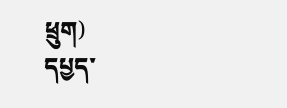ཕྲུག)
དཔྱད་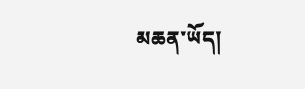མཆན་ཡོད།